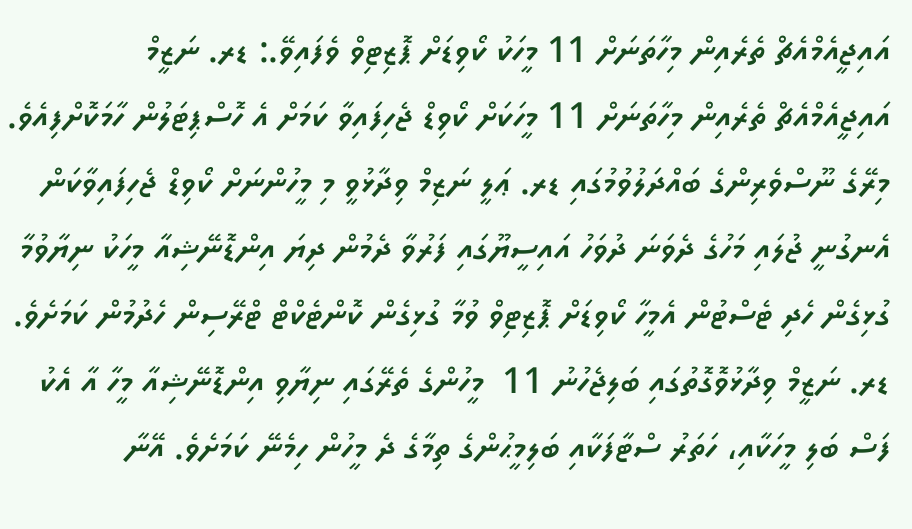އައިޖީއެމްއެޗް ތެރެއިން މިހާތަނަށް 11 މީހަކު ކޯވިޑަށް ޕޮޒިޓިވް ވެފައިވޭ.: ޑރ. ނަޒީމް
އައިޖީއެމްއެޗް ތެރެއިން މިހާތަނަށް 11 މީހަކަށް ކޯވިޑް ޖެހިފައިވާ ކަމަށް އެ ހޮސްޕިޓަލުން ހާމަކޮށްފިއެވެ. މިރޭގެ ނޫސްވެރިންގެ ބައްދަލުވުމުގައި ޑރ. ޢަލީ ނަޒިމް ވިދާޅުވީ މި މީހުންނަށް ކޯވިޑް ޖެހިފައިވާކަން އެނގުނީ ޖުލައި މަހުގެ ދެވަނަ ދުވަހު އައިސީޔޫގައި ފަރުވާ ދެމުން ދިޔަ އިންޑޮނޭޝިއާ މީހަކު ނިޔާވުމާ ގުޅިގެން ހެދި ޓެސްޓުން އެމީހާ ކޯވިޑަށް ޕޮޒިޓިވް ވުމާ ގުޅިގެން ކޮންޓެކްޓް ޓްރޭސިން ހެދުމުން ކަމަށެވެ.
ޑރ. ނަޒީމް ވިދާޅުވޮގޮތުގައި ބަލިޖެހުނު 11  މީހުންގެ ތެރޭގައި ނިޔާވި އިންޑޮނޭޝިއާ މީހާ އާ އެކު ފަސް ބަލި މީހަކާއި، ހަތަރު ސްޓާފަކާއި ބަލިމީޙުންގެ ތިމާގެ ދެ މީހުން ހިމެނޭ ކަމަށެވެ. އޭނާ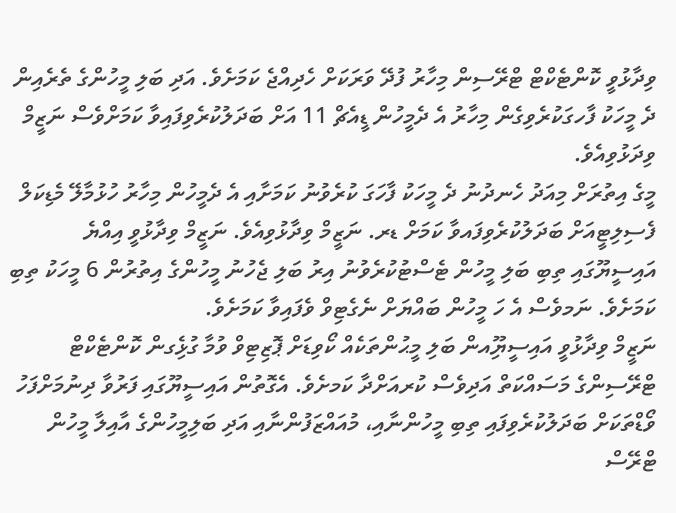ވިދާޅުވީ ކޮންޓެކްޓް ޓްރޭސިން މިހާރު ފުދޭ ވަރަކަށް ހެދިއްޖެ ކަމަށެވެ. އަދި ބަލި މީހުންގެ ތެރެއިން ދެ މީހަކު ފާހގަކުރެވިގެން މިހާރު އެ ދެމީހުން ޑީއެޗް 11 އަށް ބަދަލުކުރެވިފައިވާ ކަމަށްވެސް ނަޒީމް ވިދަޅުވިއެވެ.
މީގެ އިތުރަށް މިއަދު ހެނދުނު ދެ މީހަކު ފާހަގަ ކުރެވުނު ކަމަށާއި އެ ދެމީހުން މިހާރު ހުޅުމާލޭ މެޑިކަލް ފެސިލިޓީއަށް ބަދަލުކުރެވިފައވާ ކަމަށް ޑރ. ނަޒީމް ވިދާޅުވިއެވެ. ނަޒީމް ވިދާޅުވީ އިއްޔެ އައިސީޔޫގައި ތިބި ބަލި މީހުން ޓެސްޓުކުރެވުނު އިރު ބަލި ޖެހުނު މީހުންގެ އިތުރުން 6 މީހަކު ތިބި ކަމަށެވެ. ނަމވެސް އެ ހަ މީހުން ބައްޔަށް ނެގެޓިވް ވެފައިވާ ކަމަށެވެ.
ނަޒީމް ވިދާޅުވީ އައިސީޔޫިއން ބަލި މީޙުންތަކެއް ކޯވިޑަށް ޕޮޒިޓިވް ވުމާ ގުޅިެގން ކޮންޓެކްޓް ޓްރޭސިންގެ މަސައްކަތް އަދިވެސް ކުރއަށްދާ ކަމށެވެ. އެގޮތުން އައިސީޔޫގައި ފަރުވާ ދިނުމަށްފަހު ވޯޑްތަކަށް ބަދަލުކުރެވިފައި ތިބި މީހުންނާއި، މުއައްޒަފުންނާއި އަދި ބަލިމީހުންގެ އާއިލާ މީހުން ޓްރޭސް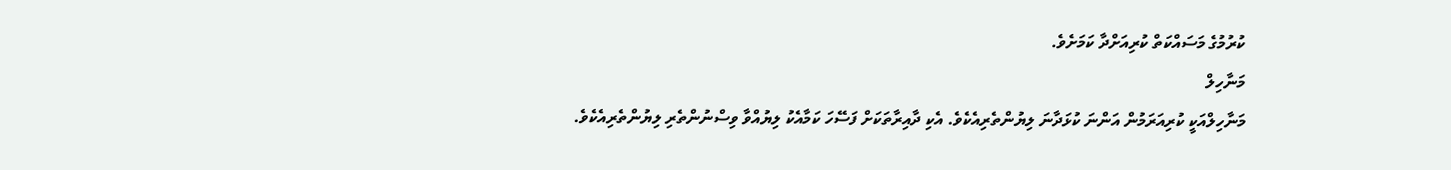ކުރުމުގެ މަސައްކަތް ކުރިއަށްދާ ކަމަށެވެ.
މަނާހިލް
މަނާހިލްއަކީ ކުރިއަރަމުން އަންނަ ކުޅަދާނަ ލިޔުންތެރިއެކެވެ. އެކި ދާއިރާތަކަށް ފަސޭހަ ކަމާއެކު ލިޔުއްވާ ވިސްނުންތެރި ލިޔުންތެރިއެކެވެ.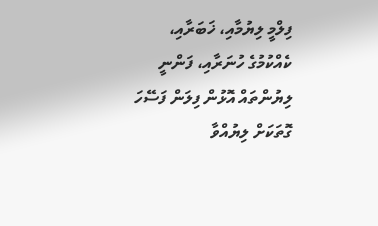ފިލްމީ ލިޔުމާއި، ޚަބަރާއި، ކެއްކުމުގެ ހުނަރާއި، ފަންނީ ލިޔުންތައް އޮޅުން ފިލަން ފަސޭހަ ގޮތަކަށް ލިޔުއްވާ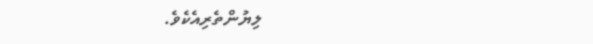ލިޔުންތެރިއެކެވެ.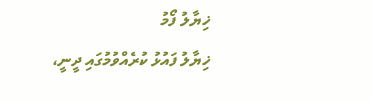ޚިޔާލު ފޯމު
ޚިޔާލު ފައުޅު ކުރެއްވުމުގައި ދީނީ،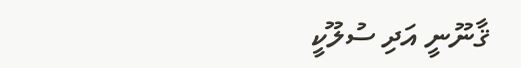ޤާނޫނީ އަދި ސުލޫކީ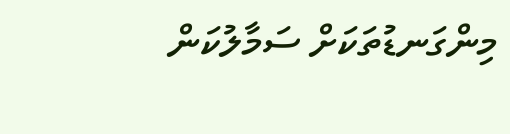މިންގަނޑުތަކަށް ސަމާލުކަން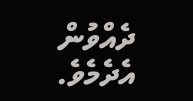ދެއްވުން އެދެމެވެ.